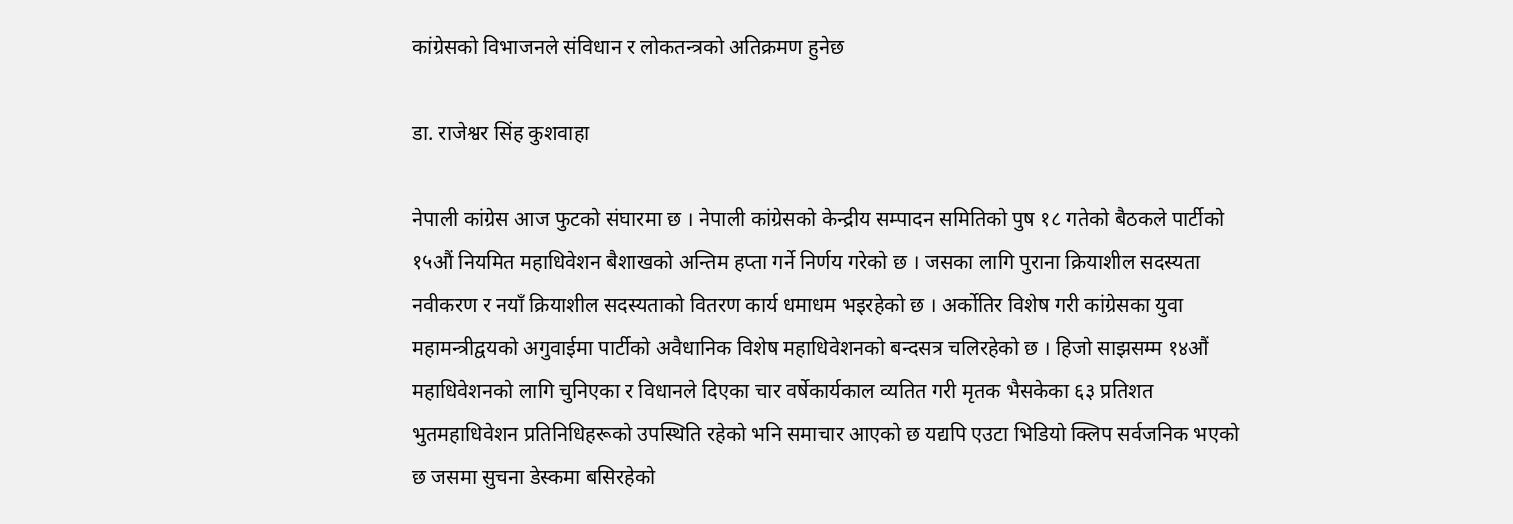कांग्रेसको विभाजनले संविधान र लोकतन्त्रको अतिक्रमण हुनेछ

डा. राजेश्वर सिंह कुशवाहा

नेपाली कांग्रेस आज फुटको संघारमा छ । नेपाली कांग्रेसको केन्द्रीय सम्पादन समितिको पुष १८ गतेको बैठकले पार्टीको १५औं नियमित महाधिवेशन बैशाखको अन्तिम हप्ता गर्ने निर्णय गरेको छ । जसका लागि पुराना क्रियाशील सदस्यता नवीकरण र नयाँ क्रियाशील सदस्यताको वितरण कार्य धमाधम भइरहेको छ । अर्कोतिर विशेष गरी कांग्रेसका युवा महामन्त्रीद्वयको अगुवाईमा पार्टीको अवैधानिक विशेष महाधिवेशनको बन्दसत्र चलिरहेको छ । हिजो साझसम्म १४औं महाधिवेशनको लागि चुनिएका र विधानले दिएका चार वर्षेकार्यकाल व्यतित गरी मृतक भैसकेका ६३ प्रतिशत भुतमहाधिवेशन प्रतिनिधिहरूको उपस्थिति रहेको भनि समाचार आएको छ यद्यपि एउटा भिडियो क्लिप सर्वजनिक भएको छ जसमा सुचना डेस्कमा बसिरहेको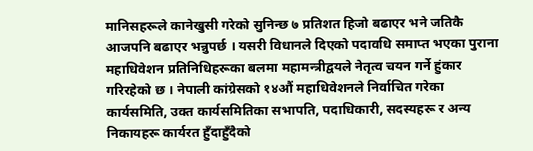मानिसहरूले कानेखुसी गरेको सुनिन्छ ७ प्रतिशत हिजो बढाएर भने जतिकै आजपनि बढाएर भन्नुपर्छ । यसरी विधानले दिएको पदावधि समाप्त भएका पुराना महाधिवेशन प्रतिनिधिहरूका बलमा महामन्त्रीद्वयले नेतृत्व चयन गर्ने हुंकार गरिरहेको छ । नेपाली कांग्रेसको १४औं महाधिवेशनले निर्वाचित गरेका कार्यसमिति, उक्त कार्यसमितिका सभापति, पदाधिकारी, सदस्यहरू र अन्य निकायहरू कार्यरत हुँदाहुँदैको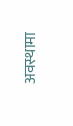अवस्थामा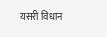यसरी विधान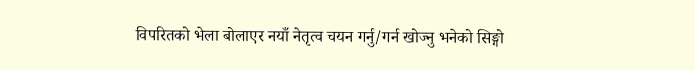विपरितको भेला बोलाएर नयाँ नेतृत्व चयन गर्नु/गर्न खोज्नु भनेको सिङ्गो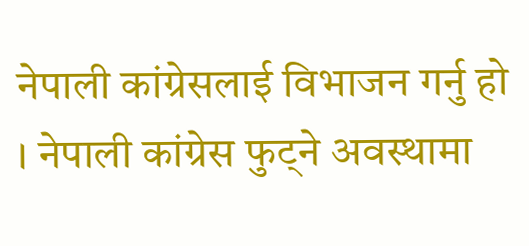नेपाली कांग्रेसलाई विभाजन गर्नु हो । नेपाली कांग्रेस फुट्ने अवस्थामा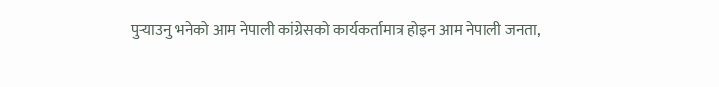पुर्‍याउनु भनेको आम नेपाली कांग्रेसको कार्यकर्तामात्र होइन आम नेपाली जनता,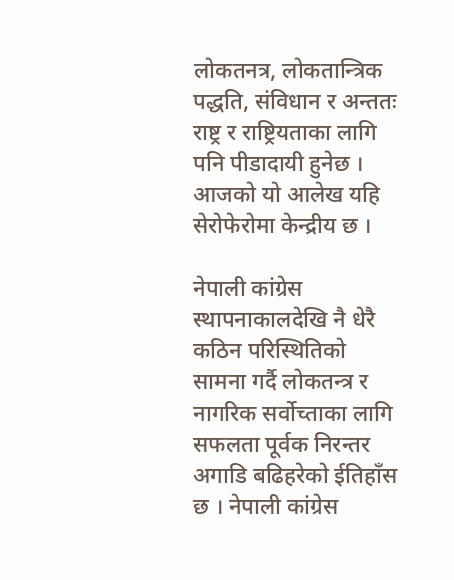लोकतनत्र, लोकतान्त्रिक पद्धति, संविधान र अन्ततः राष्ट्र र राष्ट्रियताका लागि पनि पीडादायी हुनेछ । आजको यो आलेख यहि सेरोफेरोमा केन्द्रीय छ ।

नेपाली कांग्रेस स्थापनाकालदेखि नै धेरै कठिन परिस्थितिको सामना गर्दै लोकतन्त्र र नागरिक सर्वोच्ताका लागि सफलता पूर्वक निरन्तर अगाडि बढिहरेको ईतिहाँस छ । नेपाली कांग्रेस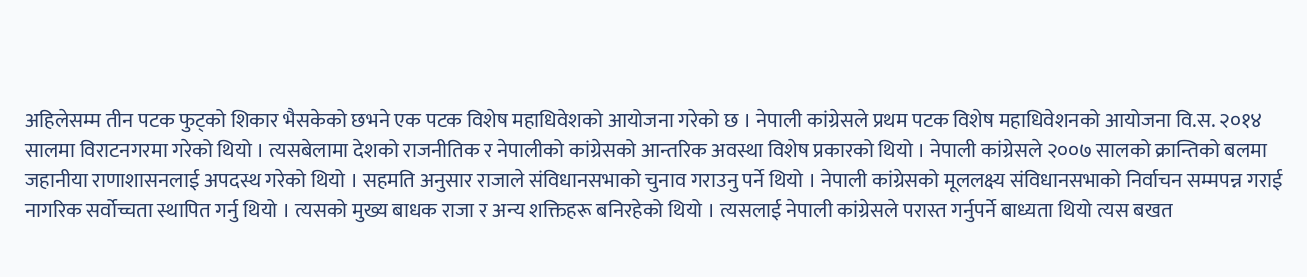अहिलेसम्म तीन पटक फुट्को शिकार भैसकेको छभने एक पटक विशेष महाधिवेशको आयोजना गरेको छ । नेपाली कांग्रेसले प्रथम पटक विशेष महाधिवेशनको आयोजना वि.स. २०१४ सालमा विराटनगरमा गरेको थियो । त्यसबेलामा देशको राजनीतिक र नेपालीको कांग्रेसको आन्तरिक अवस्था विशेष प्रकारको थियो । नेपाली कांग्रेसले २००७ सालको क्रान्तिको बलमा जहानीया राणाशासनलाई अपदस्थ गरेको थियो । सहमति अनुसार राजाले संविधानसभाको चुनाव गराउनु पर्ने थियो । नेपाली कांग्रेसको मूललक्ष्य संविधानसभाको निर्वाचन सम्मपन्न गराई नागरिक सर्वोच्चता स्थापित गर्नु थियो । त्यसको मुख्य बाधक राजा र अन्य शक्तिहरू बनिरहेको थियो । त्यसलाई नेपाली कांग्रेसले परास्त गर्नुपर्ने बाध्यता थियो त्यस बखत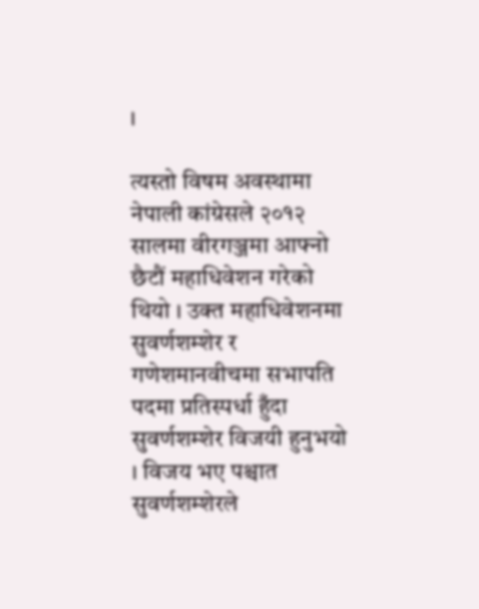।

त्यस्तो विषम अवस्थामा नेपाली कांग्रेसले २०१२ सालमा वीरगञ्जमा आफ्नो छैटौं महाधिवेशन गरेको थियो । उक्त महाधिवेशनमा सुवर्णशम्शेर र गणेशमानवीचमा सभापति पदमा प्रतिस्पर्धा हुँदा सुवर्णशम्शेर विजयी हुनुभयो । विजय भए पश्चात सुवर्णशम्शेरले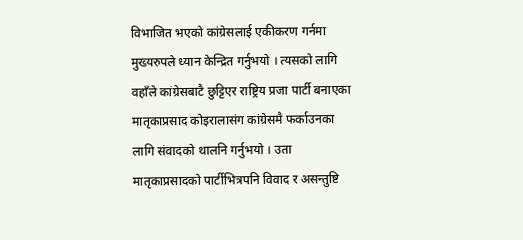विभाजित भएको कांग्रेसलाई एकीकरण गर्नमा मुख्यरुपले ध्यान केन्द्रित गर्नुभयो । त्यसको लागि वहाँले कांग्रेसबाटै छुट्टिएर राष्ट्रिय प्रजा पार्टी बनाएका मातृकाप्रसाद कोइरालासंग कांग्रेसमै फर्काउनका लागि संवादको थालनि गर्नुभयो । उता मातृकाप्रसादको पार्टीभित्रपनि विवाद र असन्तुष्टि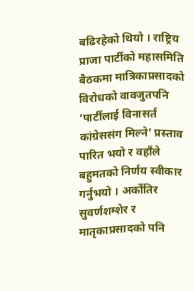बढिरहेको थियो । राष्ट्रिय प्राजा पार्टीको महासमिति बैठकमा मात्रिकाप्रसादको विरोधको वावजुतपनि ‘पार्टीलाई विनासर्त कांग्रेससंग मिल्ने’ प्रस्ताव पारित भयो र वहाँले बहुमतको निर्णय स्वीकार गर्नुभयो । अर्कोतिर सुवर्णशम्शेर र मातृकाप्रसादको पनि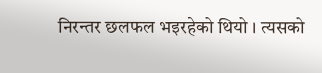निरन्तर छलफल भइरहेको थियो । त्यसको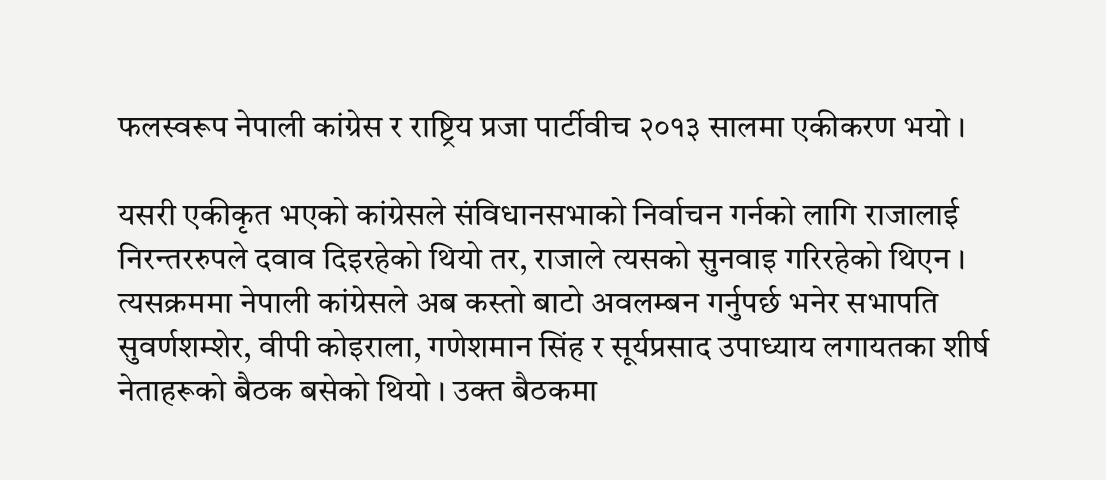फलस्वरूप नेपाली कांग्रेस र राष्ट्रिय प्रजा पार्टीवीच २०१३ सालमा एकीकरण भयो ।

यसरी एकीकृत भएको कांग्रेसले संविधानसभाको निर्वाचन गर्नको लागि राजालाई निरन्तररुपले दवाव दिइरहेको थियो तर, राजाले त्यसको सुनवाइ गरिरहेको थिएन । त्यसक्रममा नेपाली कांग्रेसले अब कस्तो बाटो अवलम्बन गर्नुपर्छ भनेर सभापति सुवर्णशम्शेर, वीपी कोइराला, गणेशमान सिंह र सूर्यप्रसाद उपाध्याय लगायतका शीर्ष नेताहरूको बैठक बसेको थियो । उक्त बैठकमा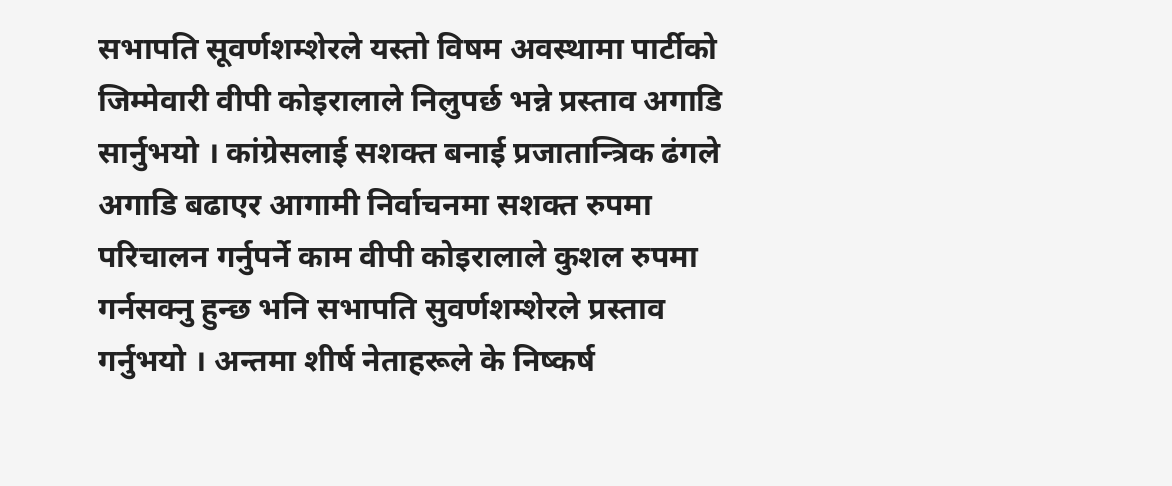सभापति सूवर्णशम्शेरले यस्तो विषम अवस्थामा पार्टीको जिम्मेवारी वीपी कोइरालाले निलुपर्छ भन्ने प्रस्ताव अगाडि सार्नुभयो । कांग्रेसलाई सशक्त बनाई प्रजातान्त्रिक ढंगले अगाडि बढाएर आगामी निर्वाचनमा सशक्त रुपमा परिचालन गर्नुपर्ने काम वीपी कोइरालाले कुशल रुपमा गर्नसक्नु हुन्छ भनि सभापति सुवर्णशम्शेरले प्रस्ताव गर्नुभयो । अन्तमा शीर्ष नेताहरूले के निष्कर्ष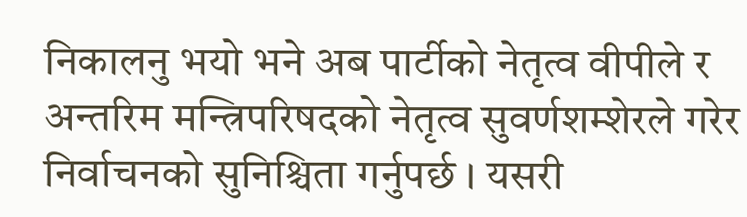निकालनु भयो भने अब पार्टीको नेतृत्व वीपीले र अन्तरिम मन्त्रिपरिषदको नेतृत्व सुवर्णशम्शेरले गरेर निर्वाचनको सुनिश्चिता गर्नुपर्छ । यसरी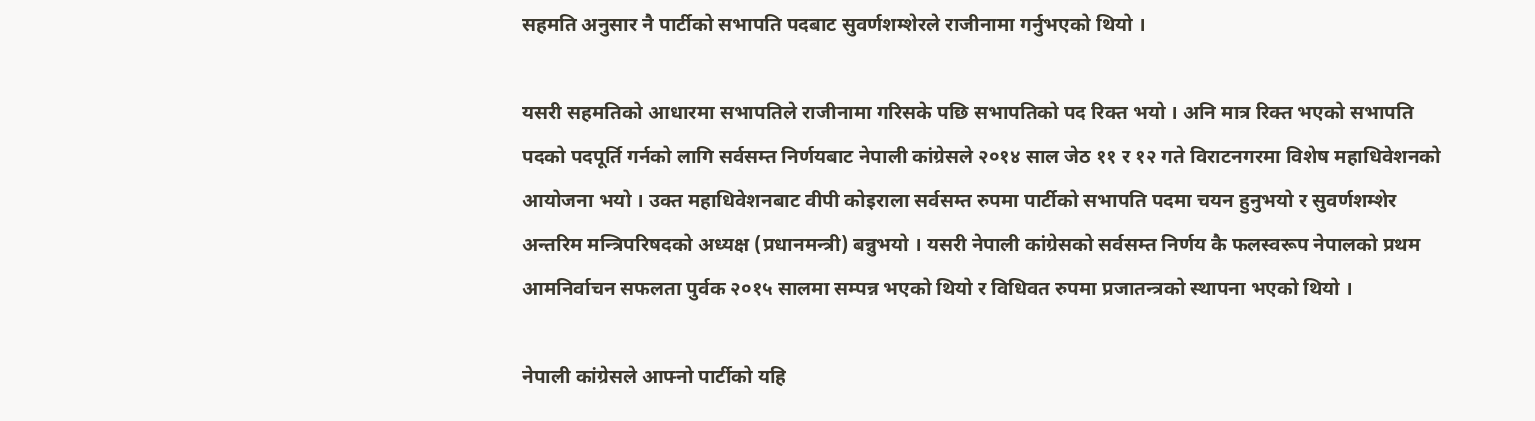सहमति अनुसार नै पार्टीको सभापति पदबाट सुवर्णशम्शेरले राजीनामा गर्नुभएको थियो ।

यसरी सहमतिको आधारमा सभापतिले राजीनामा गरिसके पछि सभापतिको पद रिक्त भयो । अनि मात्र रिक्त भएको सभापति पदको पदपूर्ति गर्नको लागि सर्वसम्त निर्णयबाट नेपाली कांग्रेसले २०१४ साल जेठ ११ र १२ गते विराटनगरमा विशेष महाधिवेशनको आयोजना भयो । उक्त महाधिवेशनबाट वीपी कोइराला सर्वसम्त रुपमा पार्टीको सभापति पदमा चयन हुनुभयो र सुवर्णशम्शेर अन्तरिम मन्त्रिपरिषदको अध्यक्ष (प्रधानमन्त्री) बन्नुभयो । यसरी नेपाली कांग्रेसको सर्वसम्त निर्णय कै फलस्वरूप नेपालको प्रथम आमनिर्वाचन सफलता पुर्वक २०१५ सालमा सम्पन्न भएको थियो र विधिवत रुपमा प्रजातन्त्रको स्थापना भएको थियो ।

नेपाली कांग्रेसले आफ्नो पार्टीको यहि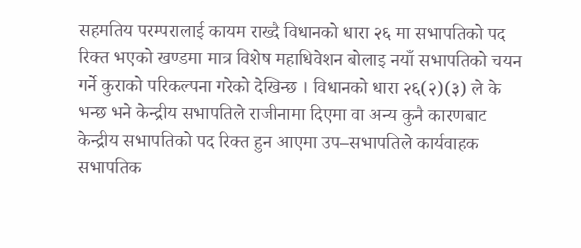सहमतिय परम्परालाई कायम राख्दै विधानको धारा २६ मा सभापतिको पद रिक्त भएको खण्डमा मात्र विशेष महाधिवेशन बोलाइ नयाँ सभापतिको चयन गर्ने कुराको परिकल्पना गरेको देखिन्छ । विधानको धारा २६(२)(३) ले के भन्छ भने केन्द्रीय सभापतिले राजीनामा दिएमा वा अन्य कुनै कारणबाट केन्द्रीय सभापतिको पद रिक्त हुन आएमा उप–सभापतिले कार्यवाहक सभापतिक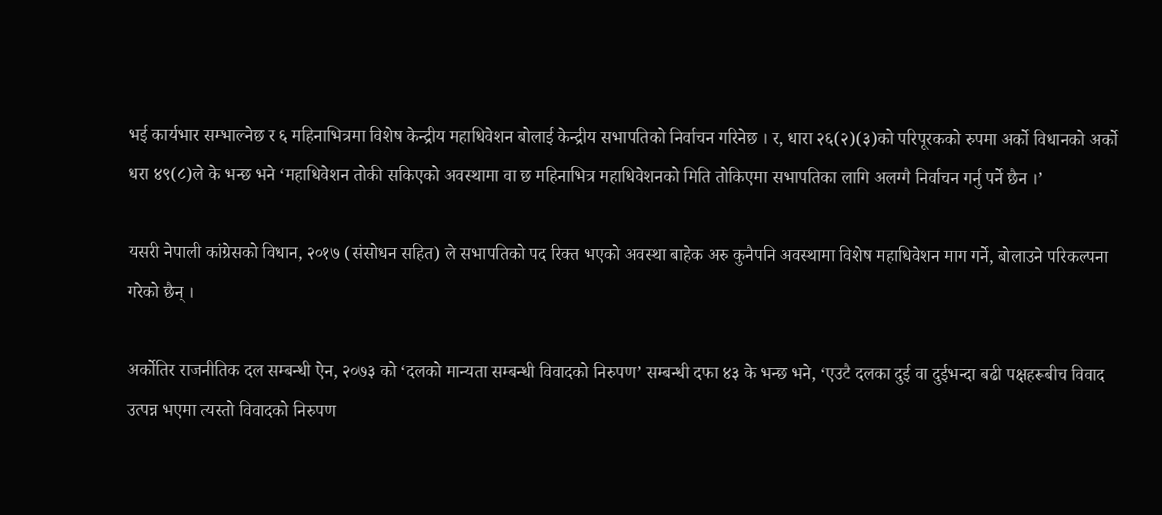भई कार्यभार सम्भाल्नेछ र ६ महिनाभित्रमा विशेष केन्द्रीय महाधिवेशन बोलाई केन्द्रीय सभापतिको निर्वाचन गरिनेछ । र, धारा २६(२)(३)को परिपूरकको रुपमा अर्को विधानको अर्को धरा ४९(८)ले के भन्छ भने ‘महाधिवेशन तोकी सकिएको अवस्थामा वा छ महिनाभित्र महाधिवेशनको मिति तोकिएमा सभापतिका लागि अलग्गै निर्वाचन गर्नु पर्ने छैन ।’

यसरी नेपाली कांग्रेसको विधान, २०१७ (संसोधन सहित) ले सभापतिको पद रिक्त भएको अवस्था बाहेक अरु कुनैपनि अवस्थामा विशेष महाधिवेशन माग गर्ने, बोलाउने परिकल्पना गरेको छैन् ।

अर्कोतिर राजनीतिक दल सम्बन्धी ऐन, २०७३ को ‘दलको मान्यता सम्बन्धी विवादको निरुपण’ सम्बन्धी दफा ४३ के भन्छ भने, ‘एउटै दलका दुई वा दुईभन्दा बढी पक्षहरूबीच विवाद उत्पन्न भएमा त्यस्तो विवादको निरुपण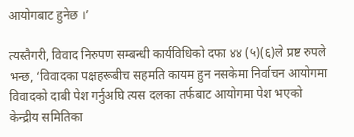आयोगबाट हुनेछ ।’

त्यस्तैगरी, विवाद निरुपण सम्बन्धी कार्यविधिको दफा ४४ (५)(६)ले प्रष्ट रुपले भन्छ, ‘विवादका पक्षहरूबीच सहमति कायम हुन नसकेमा निर्वाचन आयोगमा विवादको दाबी पेश गर्नुअघि त्यस दलका तर्फबाट आयोगमा पेश भएको केन्द्रीय समितिका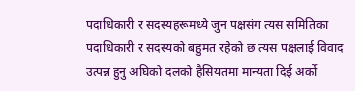पदाधिकारी र सदस्यहरूमध्ये जुन पक्षसंग त्यस समितिका पदाधिकारी र सदस्यको बहुमत रहेको छ त्यस पक्षलाई विवाद उत्पन्न हुनु अघिको दलको हैसियतमा मान्यता दिई अर्को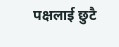पक्षलाई छुटै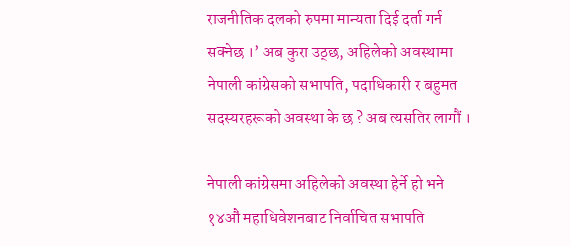राजनीतिक दलको रुपमा मान्यता दिई दर्ता गर्न सक्नेछ ।’ अब कुरा उठ्छ, अहिलेको अवस्थामा नेपाली कांग्रेसको सभापति, पदाधिकारी र बहुमत सदस्यरहरूको अवस्था के छ ? अब त्यसतिर लागौं ।

नेपाली कांग्रेसमा अहिलेको अवस्था हेर्ने हो भने १४औं महाधिवेशनबाट निर्वाचित सभापति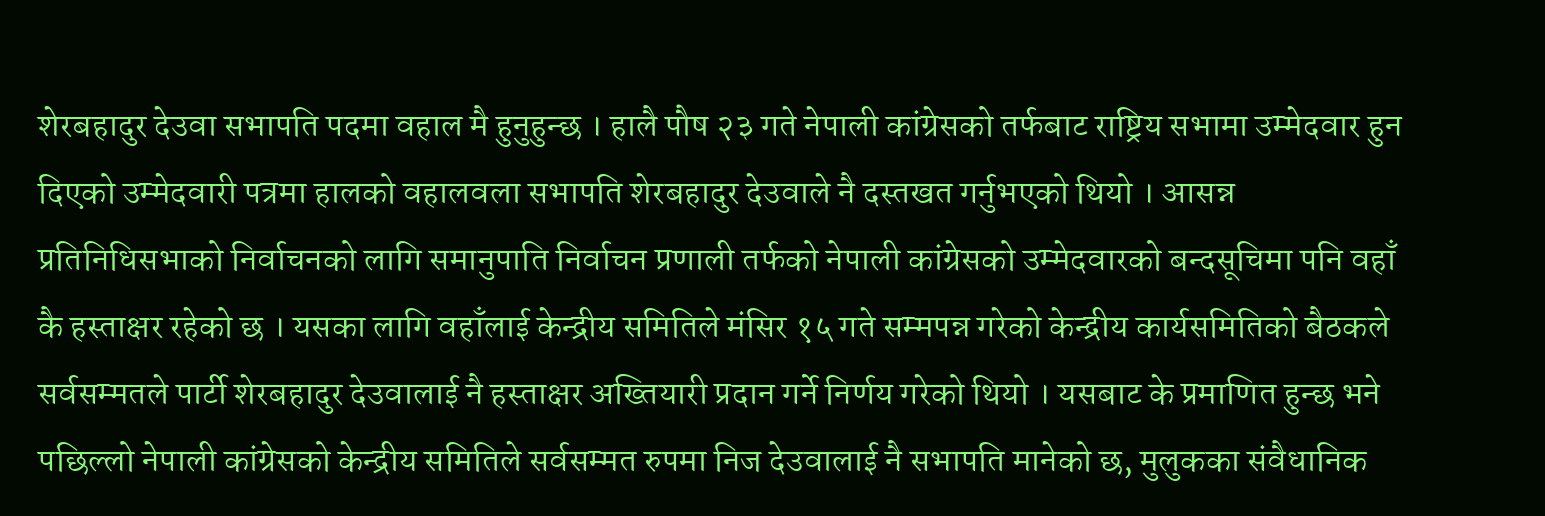शेरबहादुर देउवा सभापति पदमा वहाल मै हुनुहुन्छ । हालै पौष २३ गते नेपाली कांग्रेसको तर्फबाट राष्ट्रिय सभामा उम्मेदवार हुन दिएको उम्मेदवारी पत्रमा हालको वहालवला सभापति शेरबहादुर देउवाले नै दस्तखत गर्नुभएको थियो । आसन्न प्रतिनिधिसभाको निर्वाचनको लागि समानुपाति निर्वाचन प्रणाली तर्फको नेपाली कांग्रेसको उम्मेदवारको बन्दसूचिमा पनि वहाँ कै हस्ताक्षर रहेको छ । यसका लागि वहाँलाई केन्द्रीय समितिले मंसिर १५ गते सम्मपन्न गरेको केन्द्रीय कार्यसमितिको बैठकले सर्वसम्मतले पार्टी शेरबहादुर देउवालाई नै हस्ताक्षर अख्तियारी प्रदान गर्ने निर्णय गरेको थियो । यसबाट के प्रमाणित हुन्छ भने पछिल्लो नेपाली कांग्रेसको केन्द्रीय समितिले सर्वसम्मत रुपमा निज देउवालाई नै सभापति मानेको छ, मुलुकका संवैधानिक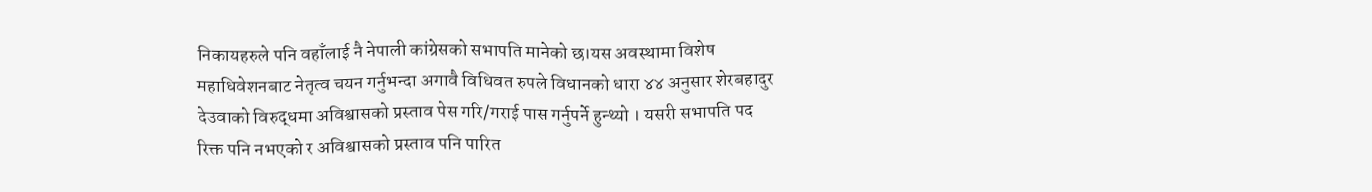निकायहरुले पनि वहाँलाई नै नेपाली कांग्रेसको सभापति मानेको छ।यस अवस्थामा विशेष महाधिवेशनबाट नेतृत्व चयन गर्नुभन्दा अगावै विधिवत रुपले विधानको धारा ४४ अनुसार शेरबहादुर देउवाको विरुद्धमा अविश्वासको प्रस्ताव पेस गरि/गराई पास गर्नुपर्ने हुन्थ्यो । यसरी सभापति पद रिक्त पनि नभएको र अविश्वासको प्रस्ताव पनि पारित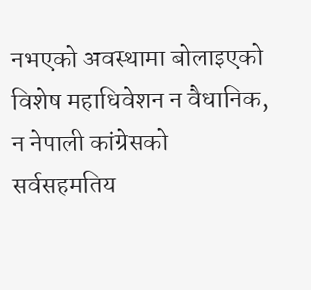नभएको अवस्थामा बोलाइएको विशेष महाधिवेशन न वैधानिक, न नेपाली कांग्रेसको सर्वसहमतिय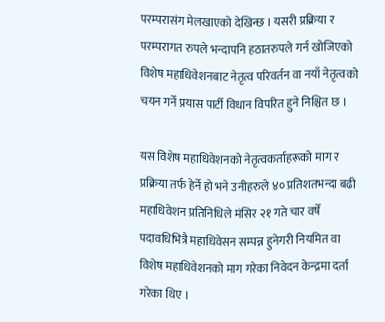परम्परासंग मेलखाएको देखिन्छ । यसरी प्रक्रिया र परम्परागत रुपले भन्दापनि हठातरुपले गर्न खोजिएको विशेष महाधिवेशनबाट नेतृत्व परिवर्तन वा नयाँ नेतृत्वको चयन गर्ने प्रयास पार्टी विधान विपरित हुने निश्चित छ ।

यस विशेष महाधिवेशनको नेतृत्वकर्ताहरूको माग र प्रक्रिया तर्फ हेर्ने हो भने उनीहरुले ४० प्रतिशतभन्दा बढी महाधिवेशन प्रतिनिधिले मंसिर २१ गते चार वर्षे पदावधिभित्रै महाधिवेसन सम्पन्न हुनेगरी नियमित वा विशेष महाधिवेशनको माग गरेका निवेदन केन्द्रमा दर्ता गरेका थिए ।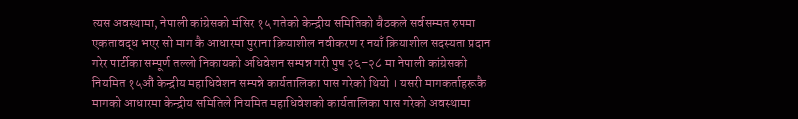त्यस अवस्थामा, नेपाली कांग्रेसको मंसिर १५ गतेको केन्द्रीय समितिको बैठकले सर्वसम्मत रुपमा एकतावद्ध भएर सो माग कै आधारमा पुराना क्रियाशील नवीकरण र नयाँ क्रियाशील सदस्यता प्रदान गरेर पार्टीका सम्पूर्ण तल्लो निकायको अधिवेशन सम्पन्न गरी पुष २६–२८ मा नेपाली कांग्रेसको नियमित १५औं केन्द्रीय महाधिवेशन सम्पन्ने कार्यतालिका पास गरेको थियो । यसरी मागकर्ताहरूकै मागको आधारमा केन्द्रीय समितिले नियमित महाधिवेशको कार्यतालिका पास गरेको अवस्थामा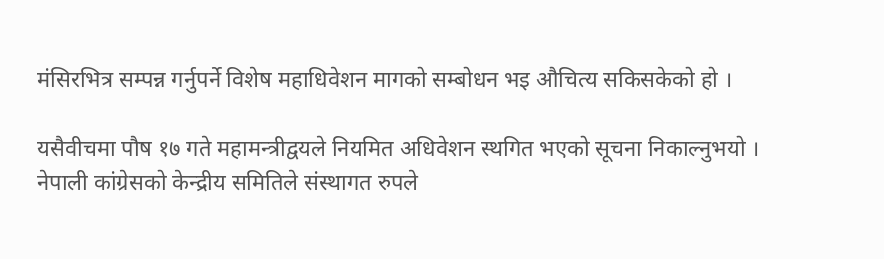मंसिरभित्र सम्पन्न गर्नुपर्ने विशेष महाधिवेशन मागको सम्बोधन भइ औचित्य सकिसकेको हो ।

यसैवीचमा पौष १७ गते महामन्त्रीद्वयले नियमित अधिवेशन स्थगित भएको सूचना निकाल्नुभयो । नेपाली कांग्रेसको केन्द्रीय समितिले संस्थागत रुपले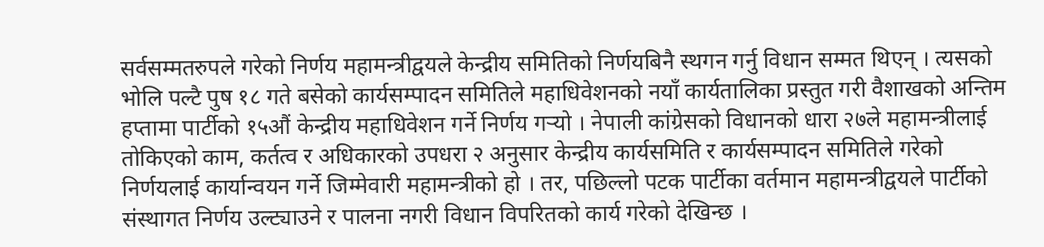सर्वसम्मतरुपले गरेको निर्णय महामन्त्रीद्वयले केन्द्रीय समितिको निर्णयबिनै स्थगन गर्नु विधान सम्मत थिएन् । त्यसको भोलि पल्टै पुष १८ गते बसेको कार्यसम्पादन समितिले महाधिवेशनको नयाँ कार्यतालिका प्रस्तुत गरी वैशाखको अन्तिम हप्तामा पार्टीको १५औं केन्द्रीय महाधिवेशन गर्ने निर्णय गर्‍यो । नेपाली कांग्रेसको विधानको धारा २७ले महामन्त्रीलाई तोकिएको काम, कर्तत्व र अधिकारको उपधरा २ अनुसार केन्द्रीय कार्यसमिति र कार्यसम्पादन समितिले गरेको निर्णयलाई कार्यान्वयन गर्ने जिम्मेवारी महामन्त्रीको हो । तर, पछिल्लो पटक पार्टीका वर्तमान महामन्त्रीद्वयले पार्टीको संस्थागत निर्णय उल्ट्याउने र पालना नगरी विधान विपरितको कार्य गरेको देखिन्छ ।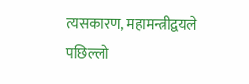त्यसकारण, महामन्त्रीद्वयले पछिल्लो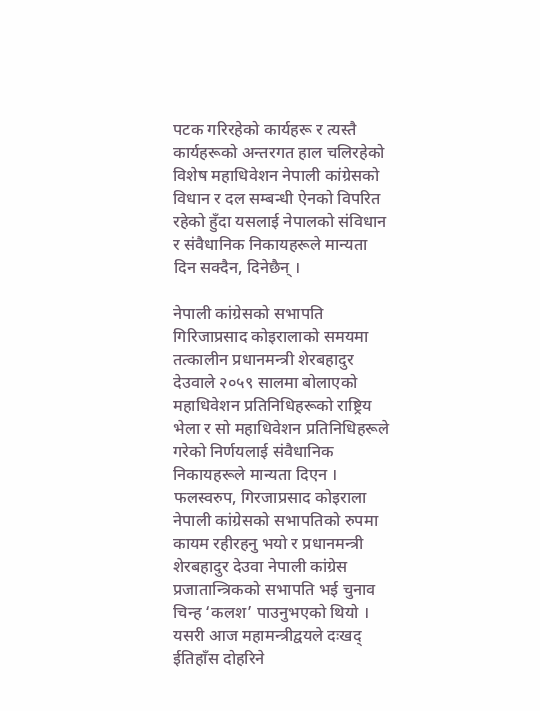पटक गरिरहेको कार्यहरू र त्यस्तै कार्यहरूको अन्तरगत हाल चलिरहेको विशेष महाधिवेशन नेपाली कांग्रेसको विधान र दल सम्बन्धी ऐनको विपरित रहेको हुँदा यसलाई नेपालको संविधान र संवैधानिक निकायहरूले मान्यता दिन सक्दैन, दिनेछैन् ।

नेपाली कांग्रेसको सभापति गिरिजाप्रसाद कोइरालाको समयमा तत्कालीन प्रधानमन्त्री शेरबहादुर देउवाले २०५९ सालमा बोलाएको महाधिवेशन प्रतिनिधिहरूको राष्ट्रिय भेला र सो महाधिवेशन प्रतिनिधिहरूले गरेको निर्णयलाई संवैधानिक निकायहरूले मान्यता दिएन । फलस्वरुप, गिरजाप्रसाद कोइराला नेपाली कांग्रेसको सभापतिको रुपमा कायम रहीरहनु भयो र प्रधानमन्त्री शेरबहादुर देउवा नेपाली कांग्रेस प्रजातान्त्रिकको सभापति भई चुनाव चिन्ह ‘कलश’ पाउनुभएको थियो । यसरी आज महामन्त्रीद्वयले दःखद् ईतिहाँस दोहरिने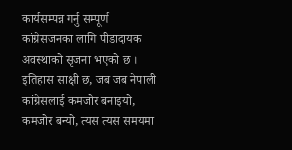कार्यसम्पन्न गर्नु सम्पूर्ण कांग्रेसजनका लागि पीडादायक अवस्थाको सृजना भएको छ । इतिहास साक्षी छ, जब जब नेपाली कांग्रेसलाई कमजोर बनाइयो, कमजोर बन्यो, त्यस त्यस समयमा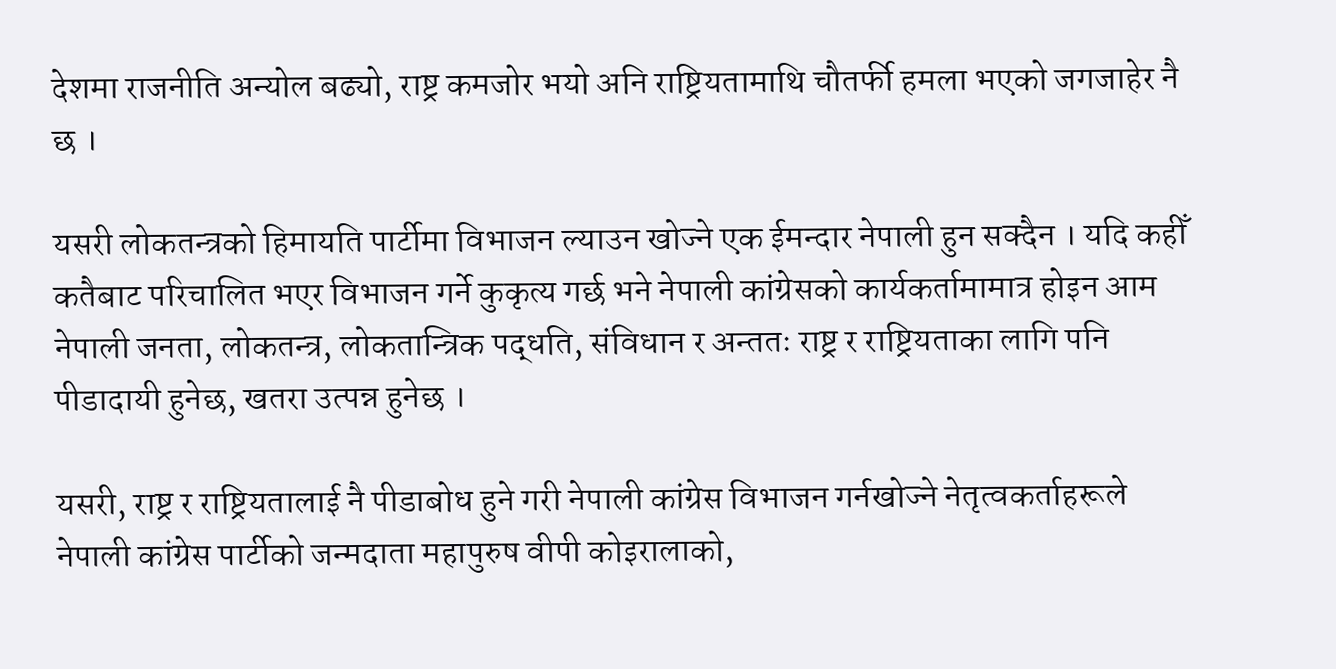देशमा राजनीति अन्योल बढ्यो, राष्ट्र कमजोर भयो अनि राष्ट्रियतामाथि चौतर्फी हमला भएको जगजाहेर नै छ ।

यसरी लोकतन्त्रको हिमायति पार्टीमा विभाजन ल्याउन खोज्ने एक ईमन्दार नेपाली हुन सक्दैन । यदि कहीँ कतैबाट परिचालित भएर विभाजन गर्ने कुकृत्य गर्छ भने नेपाली कांग्रेसको कार्यकर्तामामात्र होइन आम नेपाली जनता, लोकतन्त्र, लोकतान्त्रिक पद्धति, संविधान र अन्ततः राष्ट्र र राष्ट्रियताका लागि पनि पीडादायी हुनेछ, खतरा उत्पन्न हुनेछ ।

यसरी, राष्ट्र र राष्ट्रियतालाई नै पीडाबोध हुने गरी नेपाली कांग्रेस विभाजन गर्नखोज्ने नेतृत्वकर्ताहरूले नेपाली कांग्रेस पार्टीको जन्मदाता महापुरुष वीपी कोइरालाको,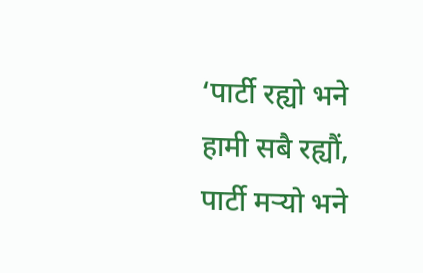‘पार्टी रह्यो भने हामी सबै रह्यौं, पार्टी मर्‍यो भने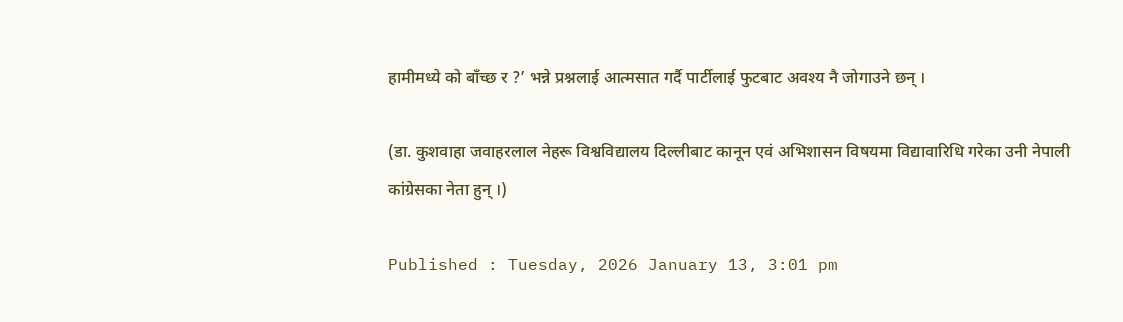हामीमध्ये को बाँच्छ र ?’ भन्ने प्रश्नलाई आत्मसात गर्दै पार्टीलाई फुटबाट अवश्य नै जोगाउने छन् ।

(डा. कुशवाहा जवाहरलाल नेहरू विश्वविद्यालय दिल्लीबाट कानून एवं अभिशासन विषयमा विद्यावारिधि गरेका उनी नेपाली कांग्रेसका नेता हुन् ।)

Published : Tuesday, 2026 January 13, 3:01 pm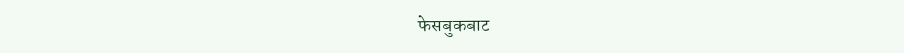फेसबुकबाट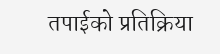तपाईको प्रतिक्रिया